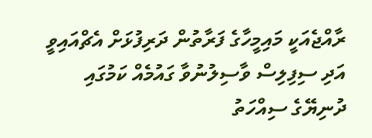ރާއްޖެއަކީ މައިމީހާގެ ފަރާތުން ދަރިފުޅަށް އެޗްއައިވީ އަދި ސިފިލިސް ވާސިލުނުވާ ގައުމެއް ކަމުގައި ދުނިޔޭގެ ސިއްހަތު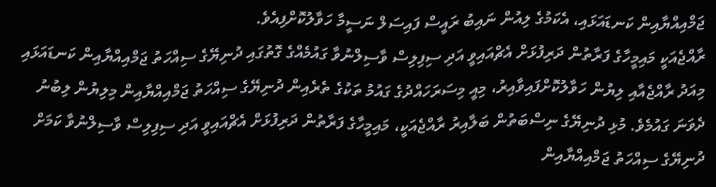ޖަމްއިއްޔާއިން ކަނޑައަޅައި، އެކަމުގެ ލިއުން ނައިބު ރައީސް ފައިސަލް ނަސީމާ ހަވާލުކޮށްފިއެވެ.
ރާއްޖެއަކީ މައިމީހާގެ ފަރާތުން ދަރިފުޅަށް އެޗްއައިވީ އަދި ސިފިލިސް ވާސިލްނުވާ ގައުމެއްގެ ގޮތުގައި ދުނިޔޭގެ ސިއްހަތު ޖަމްއިއްޔާއިން ކަނޑައަޅައި މިއަދު ރާއްޖެއާއި ލިޔުން ހަވާލުކޮށްފައިވާއިރު، މިއީ މިސަރަހައްދުގެ ގައުމު ތަކުގެ ތެރެއިން ދުނިޔޭގެ ސިއްހަތު ޖަމްއިއްޔާއިން މިލިޔުން ލިބުނު ދެވަނަ ގައުމެވެ. މުޅި ދުނިޔޭގެ ނިސްބަތުން ބަލާއިރު ރާއްޖެއަކީ، މައިމީހާގެ ފަރާތުން ދަރިފުޅަށް އެޗްއައިވީ އަދި ސިފިލިސް ވާސިލްނުވާ ކަމަށް ދުނިޔޭގެ ސިއްހަތު ޖަމްއިއްޔާއިން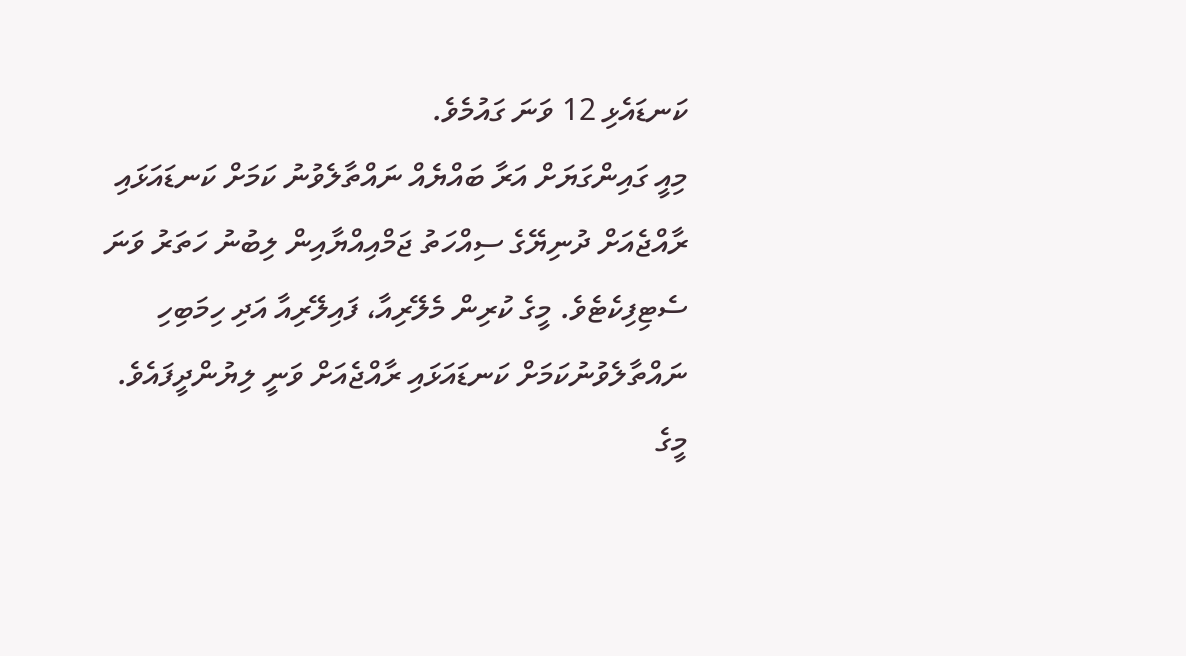ކަނޑައެޅި 12 ވަނަ ގައުމެވެ.
މިއީ ގައިންގަޔަށް އަރާ ބައްޔެއް ނައްތާލެވުނު ކަމަށް ކަނޑައަޅައި ރާއްޖެއަށް ދުނިޔޭގެ ސިއްހަތު ޖަމްއިއްޔާއިން ލިބުނު ހަތަރު ވަނަ ސެޓިފިކެޓެވެ. މީގެ ކުރިން މެލޭރިއާ، ފައިލޭރިއާ އަދި ހިމަބިހި ނައްތާލެވުނުކަމަށް ކަނޑައަޅައި ރާއްޖެއަށް ވަނީ ލިޔުންދީފައެވެ. މީގެ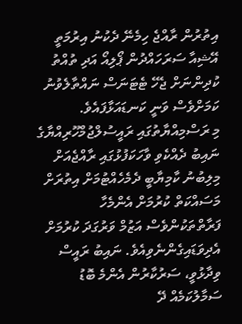އިތުރުން ރާއްޖެ ހިމެނޭ ދެކުނު އިރުމަތީ އޭޝިއާ ސަރަހައްދުން ޕޯލިއޯ އަދި ތުއްތު ކުދިންނަށް ޖެހޭ ޓެޓަނަސް ނައްތާލެވުނު ކަމަށްވެސް ވަނީ ކަނޑައަޅާފައެވެ.
މި ރަސްމިއްޔާތުގައި ރައީސުލްޖުމްހޫރިއްޔާގެ ނައިބު ދެއްކެވި ވާހަކަފުޅުގައި ރާއްޖެއަށް މިލިބުނު ކާމިޔާބީ ދެމެހެއްޓުމަށް އިތުރަށް މަސައްކަތް ކުރުމަށް އެންމެހާ ފަރާތްތަކުންވެސް އަޒުމް ވަރުގަދަ ކުރުމަށް އެދިވަޑައިގެންނެވިއެވެ. ނައިބު ރައީސް ވިދާޅުވީ، ސަރުކާރުން އެންމެ ބޮޑު ސަމާލުކަމެއް ދޭ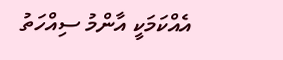އެއްކަމަކީ އާންމު ސިއްހަތު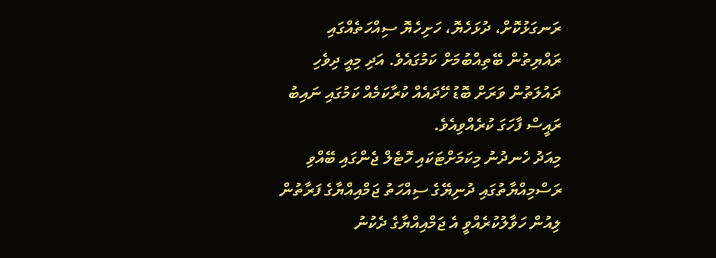ރަނގަޅުކޮށް، ދުޅަހެޔޮ، ހަށިހެޔޮ ސިއްހަތެއްގައި ރައްޔިތުން ބޭތިއްބުމަށް ކަމުގައެވެ. އަދި މިއީ ދިވެހި ދައުލަތުން ވަރަށް ބޮޑު ހޭދައެއް ކުރާކަމެއް ކަމުގައި ނައިބު ރައީސް ފާހަގަ ކުރެއްވިއެވެ.
މިއަދު ހެނދުނު މިކަމަށްޓަކައި ހޮޓެލް ޖެންގައި ބޭއްވި ރަސްމިއްޔާތުގައި ދުނިޔޭގެ ސިއްހަތު ޖަމްއިއްޔާގެ ފަރާތުން ލިއުން ހަވާލުކުރެއްވީ އެ ޖަމްއިއްޔާގެ ދެކުނު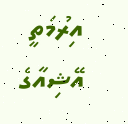އިރުމަތީ އޭޝިއާގެ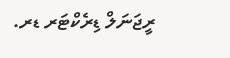ރީޖަނަލް ޑިރެކްޓަރ ޑރ.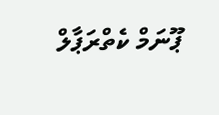ޕޫނަމް ކެތްރަޕާލް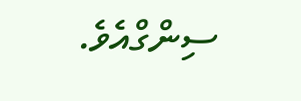ސިންގްއެވެ.